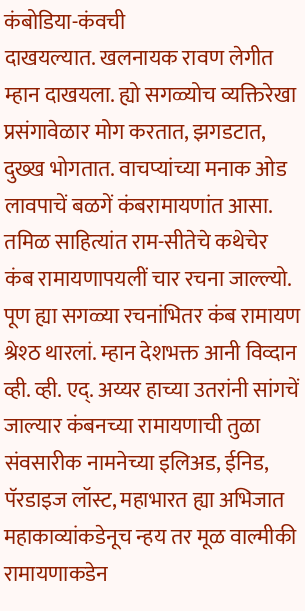कंबोडिया-कंवची
दाखयल्यात. खलनायक रावण लेगीत म्हान दाखयला. ह्यो सगळ्योच व्यक्तिरेखा प्रसंगावेळार मोग करतात, झगडटात, दुख्ख भोगतात. वाचप्यांच्या मनाक ओड लावपाचें बळगें कंबरामायणांत आसा. तमिळ साहित्यांत राम-सीतेचे कथेचेर कंब रामायणापयलीं चार रचना जाल्ल्यो. पूण ह्या सगळ्या रचनांभितर कंब रामायण श्रेश्ठ थारलां. म्हान देशभक्त आनी विव्दान व्ही. व्ही. एद्. अय्यर हाच्या उतरांनी सांगचें जाल्यार कंबनच्या रामायणाची तुळा संवसारीक नामनेच्या इलिअड, ईनिड, पॅरडाइज लॉस्ट, महाभारत ह्या अभिजात महाकाव्यांकडेनूच न्हय तर मूळ वाल्मीकी रामायणाकडेन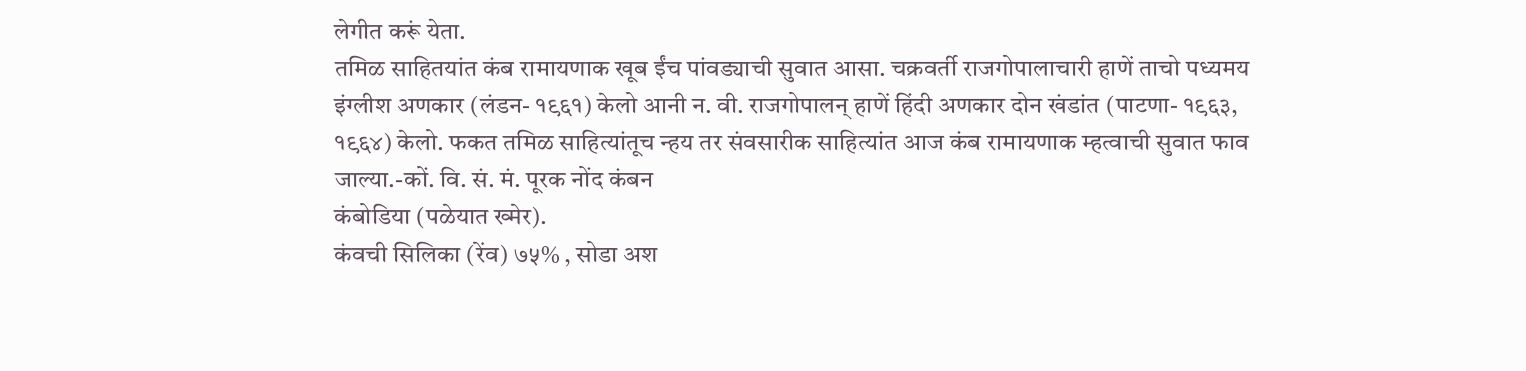लेगीत करूं येता.
तमिळ साहितयांत कंब रामायणाक खूब ईंच पांवड्याची सुवात आसा. चक्रवर्ती राजगोपालाचारी हाणें ताचो पध्यमय इंग्लीश अणकार (लंडन- १९६१) केलो आनी न. वी. राजगोपालन् हाणें हिंदी अणकार दोन खंडांत (पाटणा- १९६३, १९६४) केलो. फकत तमिळ साहित्यांतूच न्हय तर संवसारीक साहित्यांत आज कंब रामायणाक म्हत्वाची सुवात फाव जाल्या.-कों. वि. सं. मं. पूरक नोंद कंबन
कंबोडिया (पळेयात ख्मेर).
कंवची सिलिका (रेंव) ७५% , सोडा अश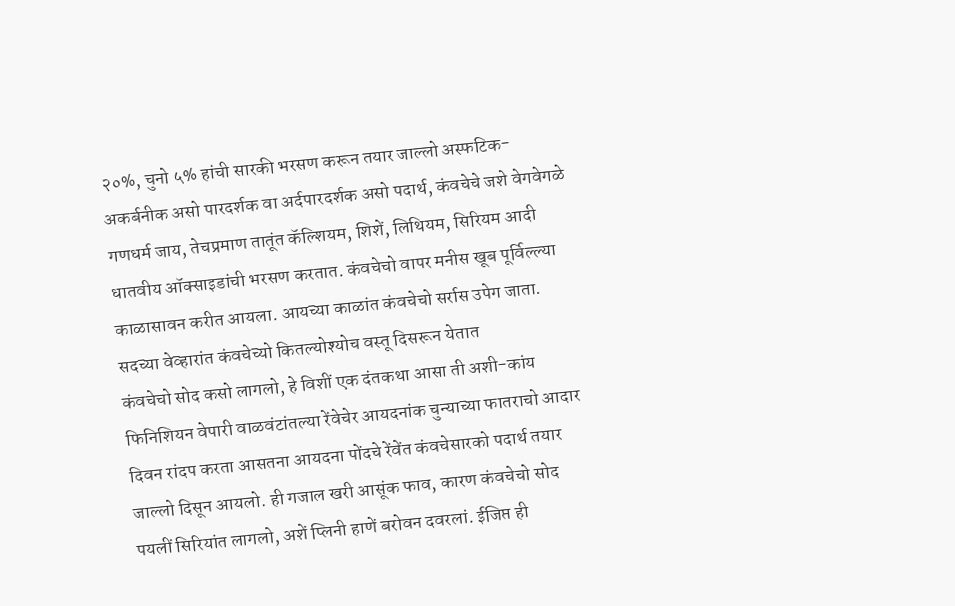२०%, चुनो ५% हांची सारकी भरसण करून तयार जाल्लो अस्फटिक-अकर्बनीक असो पारदर्शक वा अर्दपारदर्शक असो पदार्थ, कंवचेचे जशे वेगवेगळे गणधर्म जाय, तेचप्रमाण तातूंत कॅल्शियम, शिशें, लिथियम, सिरियम आदी धातवीय ऑक्साइडांची भरसण करतात. कंवचेचो वापर मनीस खूब पूर्विल्ल्या काळासावन करीत आयला. आयच्या काळांत कंवचेचो सर्रास उपेग जाता. सदच्या वेव्हारांत कंवचेच्यो कितल्योश्योच वस्तू दिसरून येतात
कंवचेचो सोद कसो लागलो, हे विशीं एक दंतकथा आसा ती अशी-कांय फिनिशियन वेपारी वाळवंटांतल्या रेंवेचेर आयदनांक चुन्याच्या फातराचो आदार दिवन रांदप करता आसतना आयदना पोंदचे रेंवेंत कंवचेसारको पदार्थ तयार जाल्लो दिसून आयलो. ही गजाल खरी आसूंक फाव, कारण कंवचेचो सोद पयलीं सिरियांत लागलो, अशें प्लिनी हाणें बरोवन दवरलां. ईजिप्त ही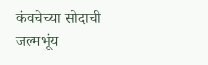कंवचेच्या सोदाची जल्मभूंय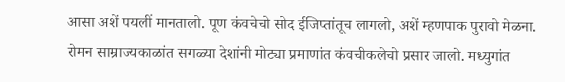आसा अशें पयलीं मानतालो. पूण कंवचेचो सोद ईजिप्तांतूच लागलो, अशें म्हणपाक पुरावो मेळना. रोमन साम्राज्यकाळांत सगळ्या देशांनी मोट्या प्रमाणांत कंवचीकलेचो प्रसार जालो. मध्युगांत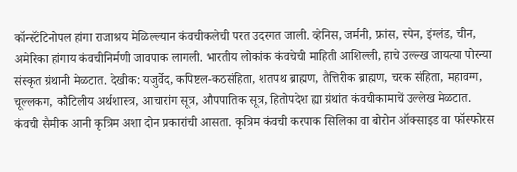कॉन्स्टॅंटिनोपल हांगा राजाश्रय मेळिल्ल्यान कंवचीकलेची परत उदरगत जाली. व्हेनिस, जर्मनी, फ्रांस, स्पेन, इंग्लंड, चीन, अमेरिका हांगाय कंवचीनिर्मणी जावपाक लागली. भारतीय लोकांक कंवचेची माहिती आशिल्ली, हाचे उल्ल्ख जायत्या पोरन्या संस्कृत ग्रंथानी मेळटात. देखीक: यजुर्वेद, कपिष्टल-कठसंहिता, शतपथ ब्राह्मण, तैत्तिरीक ब्राह्मण, चरक संहिता, महावग्ग, चूल्लकग, कौटिलीय अर्थशास्त्र, आचारांग सूत्र, औपपातिक सूत्र, हितोपदेश ह्या ग्रंथांत कंवचीकामाचें उल्लेख मेळटात.
कंवची सैमीक आनी कृत्रिम अशा दोन प्रकारांची आसता. कृत्रिम कंवची करपाक सिलिका वा बोरोन ऑक्साइड वा फॉस्फोरस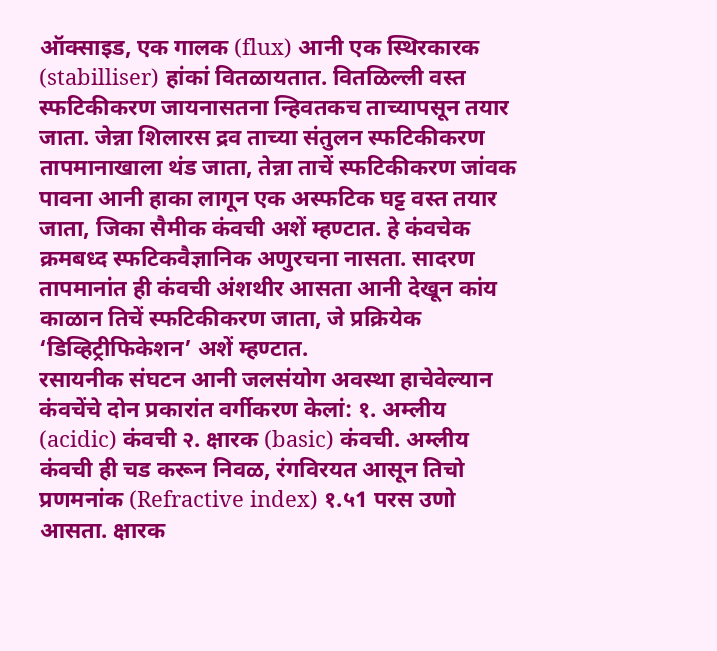ऑक्साइड, एक गालक (flux) आनी एक स्थिरकारक (stabilliser) हांकां वितळायतात. वितळिल्ली वस्त स्फटिकीकरण जायनासतना न्हिवतकच ताच्यापसून तयार जाता. जेन्ना शिलारस द्रव ताच्या संतुलन स्फटिकीकरण तापमानाखाला थंड जाता, तेन्ना ताचें स्फटिकीकरण जांवक पावना आनी हाका लागून एक अस्फटिक घट्ट वस्त तयार जाता, जिका सैमीक कंवची अशें म्हण्टात. हे कंवचेक क्रमबध्द स्फटिकवैज्ञानिक अणुरचना नासता. सादरण तापमानांत ही कंवची अंशथीर आसता आनी देखून कांय काळान तिचें स्फटिकीकरण जाता, जे प्रक्रियेक ‘डिव्हिट्रीफिकेशन’ अशें म्हण्टात.
रसायनीक संघटन आनी जलसंयोग अवस्था हाचेवेल्यान कंवचेंचे दोन प्रकारांत वर्गीकरण केलां: १. अम्लीय (acidic) कंवची २. क्षारक (basic) कंवची. अम्लीय कंवची ही चड करून निवळ, रंगविरयत आसून तिचो प्रणमनांक (Refractive index) १.५1 परस उणो आसता. क्षारक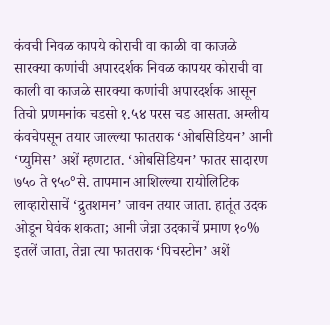कंवची निवळ कापये कोराची वा काळी वा काजळे सारक्या कणांची अपारदर्शक निवळ कापयर कोराची वा काली वा काजळे सारक्या कणांची अपारदर्शक आसून तिचो प्रणमनांक चडसो १.५४ परस चड आसता. अम्लीय कंवचेपसून तयार जाल्ल्या फातराक ‘ओबसिडियन’ आनी ‘प्युमिस’ अशें म्हणटात. ‘ओबसिडियन’ फातर सादारण ७५० ते ९५०°से. तापमान आशिल्ल्या रायोलिटिक लाव्हारोसाचें ‘द्रुतशमन’ जावन तयार जाता. हातूंत उदक ओडून घेवंक शकता; आनी जेन्ना उदकाचें प्रमाण १०% इतलें जाता, तेन्ना त्या फातराक ‘पिचस्टोन’ अशें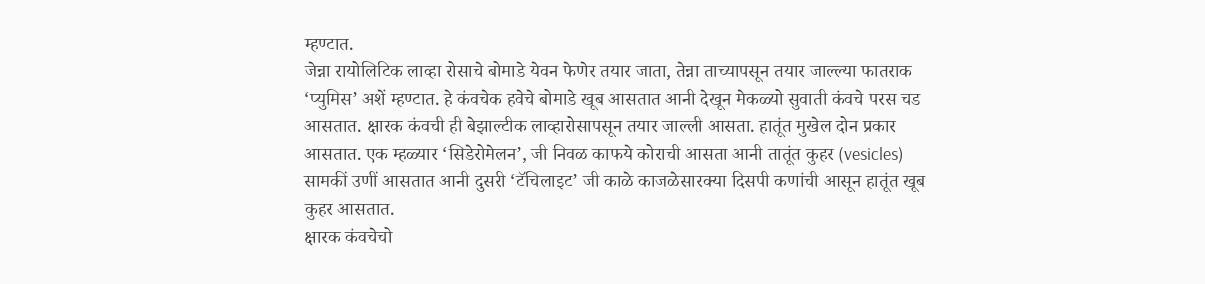म्हण्टात.
जेन्ना रायोलिटिक लाव्हा रोसाचे बोमाडे येवन फेणेर तयार जाता, तेन्ना ताच्यापसून तयार जाल्ल्या फातराक ‘प्युमिस’ अशें म्हण्टात. हे कंवचेक हवेचे बोमाडे खूब आसतात आनी देखून मेकळ्यो सुवाती कंवचे परस चड आसतात. क्षारक कंवची ही बेझाल्टीक लाव्हारोसापसून तयार जाल्ली आसता. हातूंत मुखेल दोन प्रकार आसतात. एक म्हळ्यार ‘सिडेरोमेलन’, जी निवळ काफये कोराची आसता आनी तातूंत कुहर (vesicles) सामकीं उणीं आसतात आनी दुसरी ‘टॅचिलाइट’ जी काळे काजळेसारक्या दिसपी कणांची आसून हातूंत खूब कुहर आसतात.
क्षारक कंवचेचो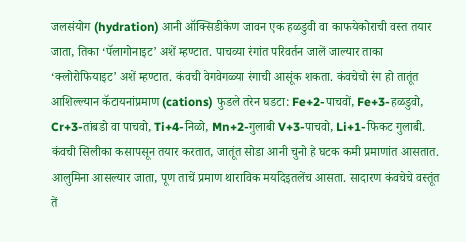जलसंयोग (hydration) आनी ऑक्सिडीकेण जावन एक हळडुवी वा काफयेकोराची वस्त तयार जाता, तिका ‘पॅलागोनाइट’ अशें म्हण्टात. पाचव्या रंगांत परिवर्तन जालें जाल्यार ताका ‘क्लोरोफियाइट’ अशें म्हण्टात. कंवची वेगवेगळ्या रंगाची आसूंक शकता. कंवचेचो रंग हो तातूंत आशिल्ल्यान कॅटायनांप्रमाण (cations) फुडले तरेन घडटा: Fe+2-पाचवों, Fe+3-हळडुवो, Cr+3-तांबडो वा पाचवो, Ti+4-निळो, Mn+2-गुलाबी V+3-पाचवो, Li+1-फिकट गुलाबी.
कंवची सिलीका कसापसून तयार करतात, जातूंत सोडा आनी चुनो हे घटक कमी प्रमाणांत आसतात. आलुमिना आसल्यार जाता, पूण ताचें प्रमाण थाराविक मर्यादेइतलेंच आसता. सादारण कंवचेचे वस्तूंत तें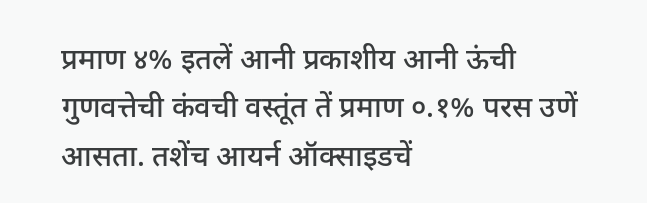प्रमाण ४% इतलें आनी प्रकाशीय आनी ऊंची गुणवत्तेची कंवची वस्तूंत तें प्रमाण ०.१% परस उणें आसता. तशेंच आयर्न ऑक्साइडचें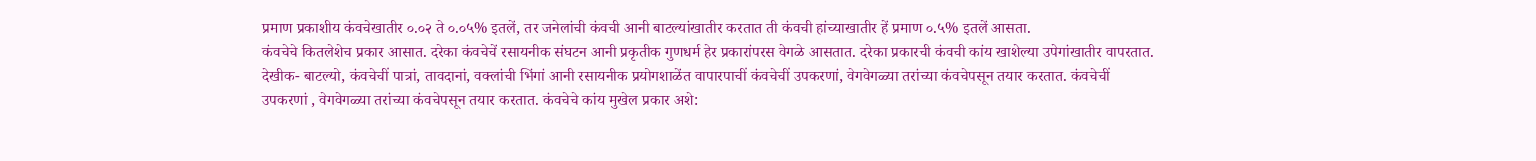प्रमाण प्रकाशीय कंवचेखातीर ०.०२ ते ०.०५% इतलें, तर जनेलांची कंवची आनी बाटल्यांखातीर करतात ती कंवची हांच्याखातीर हें प्रमाण ०.५% इतलें आसता.
कंवचेचे कितलेशेच प्रकार आसात. दरेका कंवचेचें रसायनीक संघटन आनी प्रकृतीक गुणधर्म हेर प्रकारांपरस वेगळे आसतात. दरेका प्रकारची कंवची कांय खाशेल्या उपेगांखातीर वापरतात. देखीक- बाटल्यो, कंवचेचीं पात्रां, तावदानां, वक्लांची भिंगां आनी रसायनीक प्रयोगशाळेंत वापारपाचीं कंवचेचीं उपकरणां, वेगवेगळ्या तरांच्या कंवचेपसून तयार करतात. कंवचेचीं उपकरणां , वेगवेगळ्या तरांच्या कंवचेपसून तयार करतात. कंवचेचे कांय मुखेल प्रकार अशे: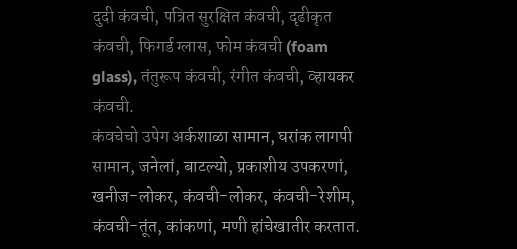दुदी कंवची, पत्रित सुरक्षित कंवची, दृढीकृत कंवची, फिगर्ड ग्लास, फोम कंवची (foam glass), तंतुरूप कंवची, रंगीत कंवची, व्हायकर कंवची.
कंवचेचो उपेग अर्कशाळा सामान, घरांक लागपी सामान, जनेलां, बाटल्यो, प्रकाशीय उपकरणां, खनीज-लोकर, कंवची-लोकर, कंवची-रेशीम, कंवची-तूंत, कांकणां, मणी हांचेखातीर करतात.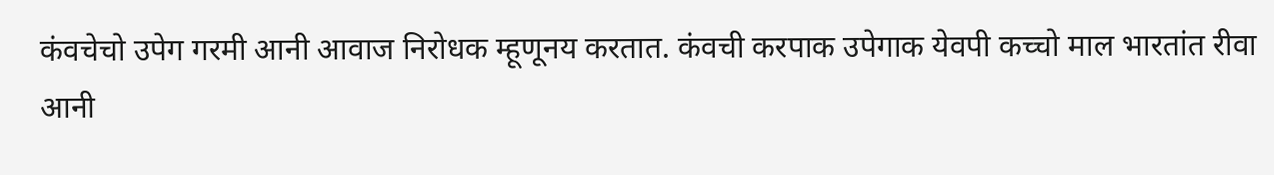कंवचेचो उपेग गरमी आनी आवाज निरोधक म्हूणूनय करतात. कंवची करपाक उपेगाक येवपी कच्चो माल भारतांत रीवा आनी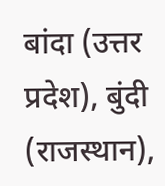बांदा (उत्तर प्रदेश), बुंदी (राजस्थान),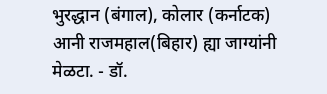भुरद्धान (बंगाल), कोलार (कर्नाटक) आनी राजमहाल(बिहार) ह्या जाग्यांनी मेळटा. - डॉ.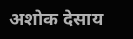अशोक देसाय